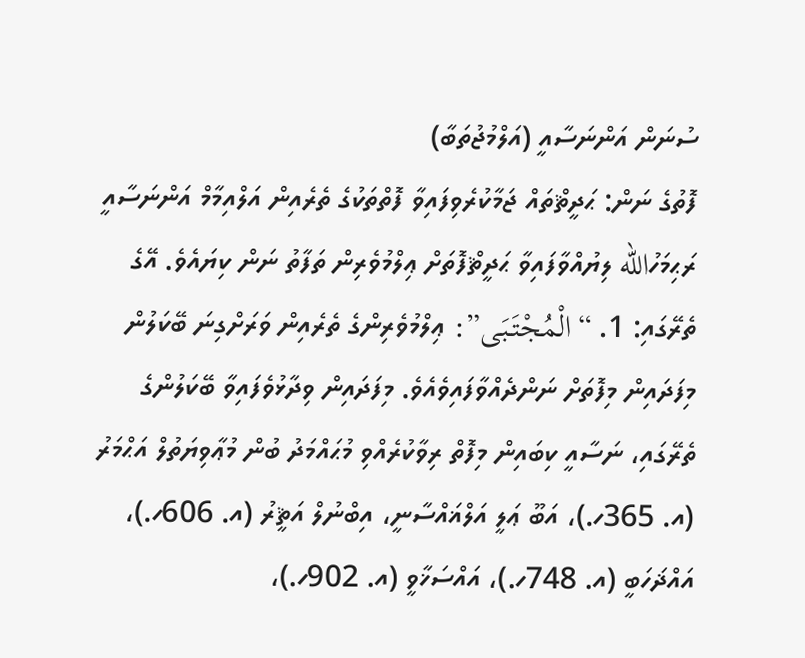ސުނަން އަންނަސާއީ (އަލްމުޖުތަބާ)
ފޮތުގެ ނަން: ޙަދީޘްތައް ޖަމާކުރެވިފައިވާ ފޮތްތަކުގެ ތެރެއިން އަލްއިމާމް އަންނަސާއީ ރަޙިމަހުالله ލިޔުއްވާފައިވާ ޙަދީޘްފޮތަށް ޢިލްމުވެރިން ތަފާތު ނަން ކިޔައެވެ. އޭގެ ތެރޭގައި: 1. “الْمُجْتَبَى”: ޢިލްމުވެރިންގެ ތެރެއިން ވަރަށްގިނަ ބޭކަލުން މިފަދައިން މިފޮތަށް ނަންދެއްވާފައިވެއެވެ. މިފަދައިން ވިދާޅުވެފައިވާ ބޭކަލުންގެ ތެރޭގައި، ނަސާއީ ކިބައިން މިފޮތް ރިވާކުރެއްވި މުޙައްމަދު ބުން މުޢާވިޔަތުލް އަޙްމަރު (އ. 365ހ.)، އަބޫ ޢަލީ އަލްޣައްސާނީ، އިބްނުލް އަޘީރު (އ. 606ހ.)، އައްޛަހަބީ (އ. 748ހ.)، އައްސަޚާވީ (އ. 902ހ.)،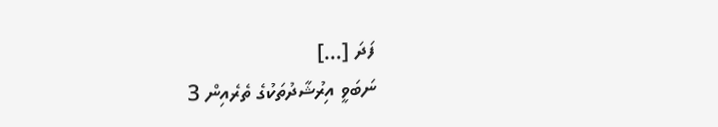ފަދަ […]
ނަބަވީ އިރުޝާދުތަކުގެ ތެރެއިން 3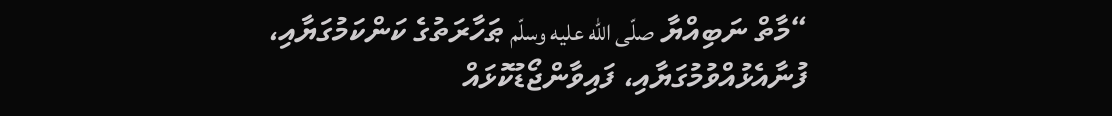“މާތް ނަބިއްޔާ صلّى الله عليه وسلّم ޠަހާރަތުގެ ކަންކަމުގަޔާއި، ފުނާއެޅުއްވުމުގަޔާއި، ފައިވާންޖޯޑުކޮޅައް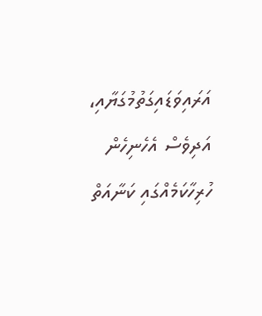އަރައިވަޑައިގަތުމުގަޔާއި، އަދިވެސް އެހެނިހެން ހުރިހާކަމެއްގައި ކަނާއަތް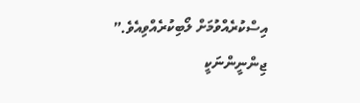އިސްކުރެއްވުމަށް ލޯބިކުރެއްވިއެވެ.”
ޖިންނީންނަކީ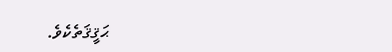ޙަޤީޤަތެކެވެ.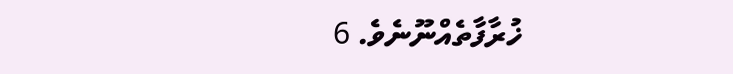ޚުރާފާތެއްނޫނެވެ. 6